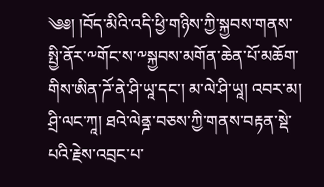༄༅། །བོད་མིའི་འདི་ཕྱི་གཉིས་ཀྱི་སྐྱབས་གནས་སྤྱི་ནོར་༸གོང་ས་༸སྐྱབས་མགོན་ཆེན་པོ་མཆོག་གིས་ཨིན་ཌོ་ནེ་ཤི་ཡཱ་དང་། མ་ལེ་ཤི་ཡཱ། འབར་མ། ཤྲི་ལང་ཀཱ། ཐའེ་ལེནྜ་བཅས་ཀྱི་གནས་བརྟན་སྡེ་པའི་རྗེས་འབྲང་པ་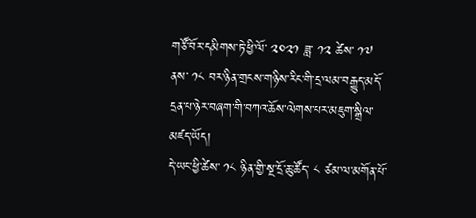གཙོ་བོར་དམིགས་ཏེ་ཕྱི་ལོ་ ༢༠༢༡ ཟླ་ ༡༢ ཚེས་ ༡༧ ནས་ ༡༨ བར་ཉིན་གྲངས་གཉིས་རིང་གི་དྲ་ལམ་བརྒྱུད་མདོ་དྲན་པ་ཉེར་བཞག་གི་བཀའ་ཆོས་ལེགས་པར་མཇུག་སྒྲིལ་མཛད་ཡོད།
དེ་ཡང་ཕྱི་ཚེས་ ༡༨ ཉིན་གྱི་སྔ་དྲོ་ཆུ་ཚོད་ ༨ ཙམ་ལ་མགོན་པོ་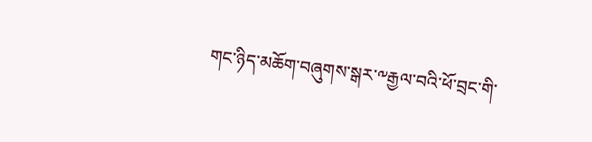གང་ཉིད་མཆོག་བཞུགས་སྒར་༸རྒྱལ་བའི་ཕོ་བྲང་གི་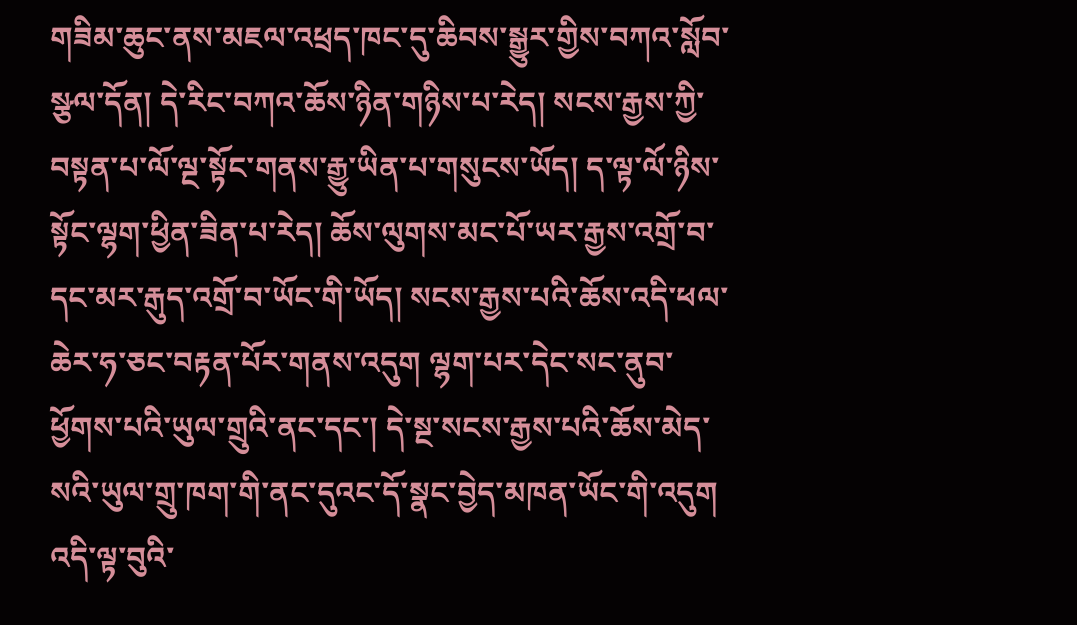གཟིམ་ཆུང་ནས་མཇལ་འཕྲད་ཁང་དུ་ཆིབས་སྒྱུར་གྱིས་བཀའ་སློབ་སྩལ་དོན། དེ་རིང་བཀའ་ཆོས་ཉིན་གཉིས་པ་རེད། སངས་རྒྱས་ཀྱི་བསྟན་པ་ལོ་ལྔ་སྟོང་གནས་རྒྱུ་ཡིན་པ་གསུངས་ཡོད། ད་ལྟ་ལོ་ཉིས་སྟོང་ལྷག་ཕྱིན་ཟིན་པ་རེད། ཆོས་ལུགས་མང་པོ་ཡར་རྒྱས་འགྲོ་བ་དང་མར་རྒུད་འགྲོ་བ་ཡོང་གི་ཡོད། སངས་རྒྱས་པའི་ཆོས་འདི་ཕལ་ཆེར་ཧ་ཅང་བརྟན་པོར་གནས་འདུག ལྷག་པར་དེང་སང་ནུབ་ཕྱོགས་པའི་ཡུལ་གྲུའི་ནང་དང་། དེ་སྔ་སངས་རྒྱས་པའི་ཆོས་མེད་སའི་ཡུལ་གྲུ་ཁག་གི་ནང་དུའང་དོ་སྣང་བྱེད་མཁན་ཡོང་གི་འདུག འདི་ལྟ་བུའི་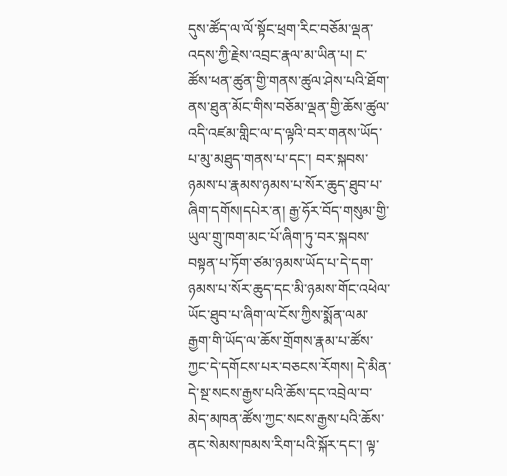དུས་ཚོད་ལ་ལོ་སྟོང་ཕྲག་རིང་བཅོམ་ལྡན་འདས་ཀྱི་རྗེས་འབྲང་རྣལ་མ་ཡིན་པ། ང་ཚོས་ཕན་ཚུན་གྱི་གནས་ཚུལ་ཤེས་པའི་ཐོག་ནས་ཐུན་མོང་གིས་བཅོམ་ལྡན་གྱི་ཆོས་ཚུལ་འདི་འཛམ་གླིང་ལ་ད་ལྟའི་བར་གནས་ཡོད་པ་མུ་མཐུད་གནས་པ་དང་། བར་སྐབས་ཉམས་པ་རྣམས་ཉམས་པ་སོར་ཆུད་ཐུབ་པ་ཞིག་དགོས།དཔེར་ན། རྒྱ་ཧོར་བོད་གསུམ་གྱི་ཡུལ་གྲུ་ཁག་མང་པོ་ཞིག་ཏུ་བར་སྐབས་བསྟན་པ་ཏོག་ཙམ་ཉམས་ཡོད་པ་དེ་དག་ཉམས་པ་སོར་ཆུད་དང་མི་ཉམས་གོང་འཕེལ་ཡོང་ཐུབ་པ་ཞིག་ལ་ངོས་ཀྱིས་སྨོན་ལམ་རྒྱག་གི་ཡོད་ལ་ཆོས་གྲོགས་རྣམ་པ་ཚོས་ཀྱང་དེ་དགོངས་པར་བཅངས་རོགས། དེ་མིན་དེ་སྔ་སངས་རྒྱས་པའི་ཆོས་དང་འབྲེལ་བ་མེད་མཁན་ཚོས་ཀྱང་སངས་རྒྱས་པའི་ཆོས་ནང་སེམས་ཁམས་རིག་པའི་སྐོར་དང་། ལྟ་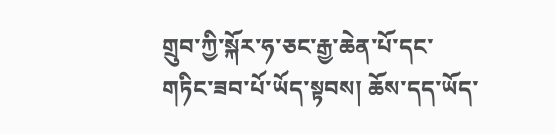གྲུབ་ཀྱི་སྐོར་ཧ་ཅང་རྒྱ་ཆེན་པོ་དང་གཏིང་ཟབ་པོ་ཡོད་སྟབས། ཆོས་དད་ཡོད་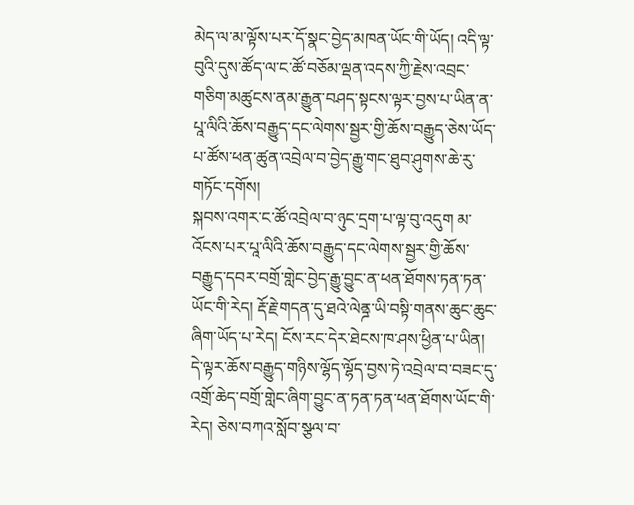མེད་ལ་མ་ལྟོས་པར་དོ་སྣང་བྱེད་མཁན་ཡོང་གི་ཡོད། འདི་ལྟ་བུའི་དུས་ཚོད་ལ་ང་ཚོ་བཅོམ་ལྡན་འདས་ཀྱི་རྗེས་འབྲང་གཅིག་མཚུངས་ནམ་རྒྱུན་བཤད་སྟངས་ལྟར་བྱས་པ་ཡིན་ན་པཱ་ལིའི་ཆོས་བརྒྱུད་དང་ལེགས་སྦྱར་གྱི་ཆོས་བརྒྱུད་ཅེས་ཡོད་པ་ཚོས་ཕན་ཚུན་འབྲེལ་བ་བྱེད་རྒྱུ་གང་ཐུབ་ཤུགས་ཆེ་རུ་གཏོང་དགོས།
སྐབས་འགར་ང་ཚོ་འབྲེལ་བ་ཉུང་དྲག་པ་ལྟ་བུ་འདུག མ་འོངས་པར་པཱ་ལིའི་ཆོས་བརྒྱུད་དང་ལེགས་སྦྱར་གྱི་ཆོས་བརྒྱུད་དབར་བགྲོ་གླེང་བྱེད་རྒྱུ་བྱུང་ན་ཕན་ཐོགས་ཏན་ཏན་ཡོང་གི་རེད། རྡོ་རྗེ་གདན་དུ་ཐའེ་ལེནྜ་ཡི་བསྟི་གནས་ཆུང་ཆུང་ཞིག་ཡོད་པ་རེད། ངོས་རང་དེར་ཐེངས་ཁ་ཤས་ཕྱིན་པ་ཡིན། དེ་ལྟར་ཆོས་བརྒྱུད་གཉིས་ལྷོད་ལྷོད་བྱས་ཏེ་འབྲེལ་བ་བཟང་དུ་འགྲོ་ཆེད་བགྲོ་གླེང་ཞིག་བྱུང་ན་ཏན་ཏན་ཕན་ཐོགས་ཡོང་གི་རེད། ཅེས་བཀའ་སློབ་སྩལ་བ་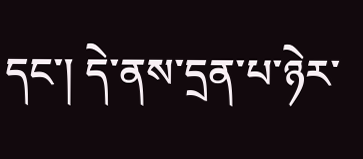དང་། དེ་ནས་དྲན་པ་ཉེར་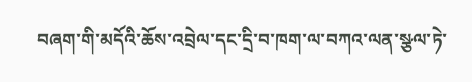བཞག་གི་མདོའི་ཆོས་འབྲེལ་དང་དྲི་བ་ཁག་ལ་བཀའ་ལན་སྩལ་ཏེ་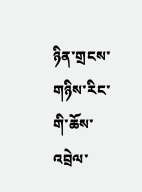ཉིན་གྲངས་གཉིས་རིང་གི་ཆོས་འབྲེལ་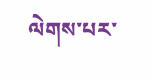ལེགས་པར་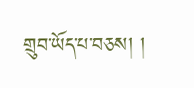གྲུབ་ཡོད་པ་བཅས། །